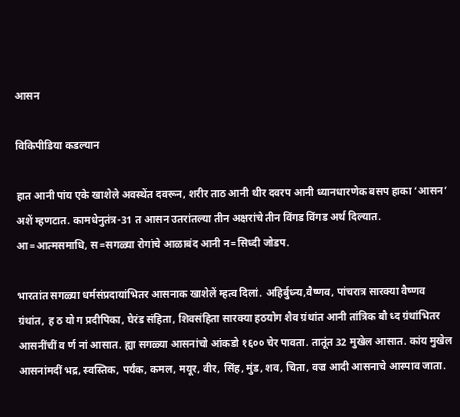आसन

विकिपीडिया कडल्यान

हात आनी पांय एके खाशेले अवस्थेंत दवरून, शरीर ताठ आनी थीर दवरप आनी ध्यानधारणेक बसप हाका ‘आसन’ अशें म्हणटात. कामधेनुतंत्र-31 त आसन उतरांतल्या तीन अक्षरांचे तीन विंगड विंगड अर्थ दिल्यात. आ=आत्मसमाधि, स=सगळ्या रोगांचे आळाबंद आनी न=सिध्दी जोडप.

भारतांत सगळ्या धर्मसंप्रदायांभितर आसनाक खाशेलें म्हत्व दिलां. अहिर्बुध्न्य,वैष्णव, पांचरात्र सारक्या वैष्णव ग्रंथांत, ह ठ यो ग प्रदीपिका, घेरंड संहिता, शिवसंहिता सारक्या हठयोग शैव ग्रंथांत आनी तांत्रिक बौ ध्द ग्रंथांभितर आसनींचीं व र्ण नां आसात. ह्या सगळ्या आसनांचो आंकडो १६०० चेर पावता. तातूंत 32 मुखेल आसात. कांय मुखेल आसनांमदीं भद्र, स्वस्तिक, पर्यंक, कमल, मयूर, वीर, सिंह, मुंड, शव, चिता, वज्र आदी आसनाचे आस्पाव जाता.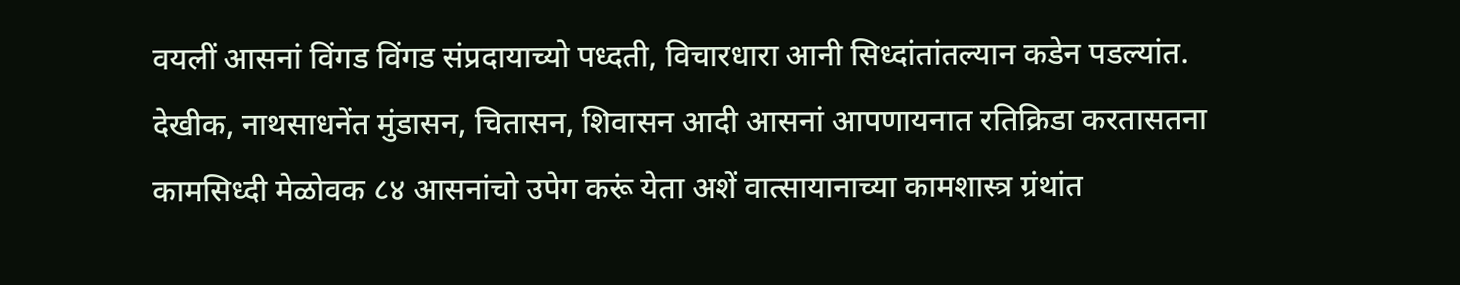वयलीं आसनां विंगड विंगड संप्रदायाच्यो पध्दती, विचारधारा आनी सिध्दांतांतल्यान कडेन पडल्यांत. देखीक, नाथसाधनेंत मुंडासन, चितासन, शिवासन आदी आसनां आपणायनात रतिक्रिडा करतासतना कामसिध्दी मेळोवक ८४ आसनांचो उपेग करूं येता अशें वात्सायानाच्या कामशास्त्र ग्रंथांत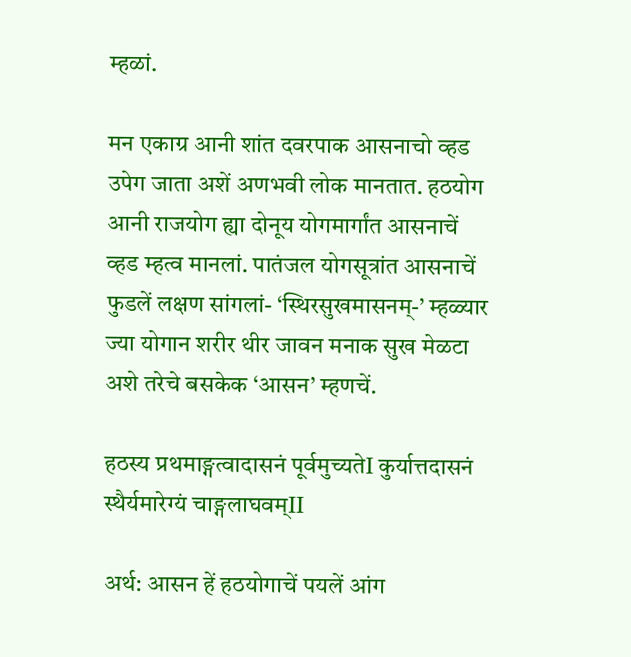म्हळां.

मन एकाग्र आनी शांत दवरपाक आसनाचो व्हड उपेग जाता अशें अणभवी लोक मानतात. हठयोग आनी राजयोग ह्या दोनूय योगमार्गांत आसनाचें व्हड म्हत्व मानलां. पातंजल योगसूत्रांत आसनाचें फुडलें लक्षण सांगलां- ‘स्थिरसुखमासनम्-’ म्हळ्यार ज्या योगान शरीर थीर जावन मनाक सुख मेळटा अशे तरेचे बसकेक ‘आसन’ म्हणचें.

हठस्य प्रथमाङ्गत्वादासनं पूर्वमुच्यतेI कुर्यात्तदासनं स्थैर्यमारेग्यं चाङ्गलाघवम्II

अर्थ: आसन हें हठयोगाचें पयलें आंग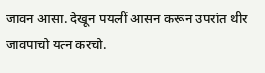जावन आसा. देखून पयलीं आसन करून उपरांत थीर जावपाचो यत्न करचो.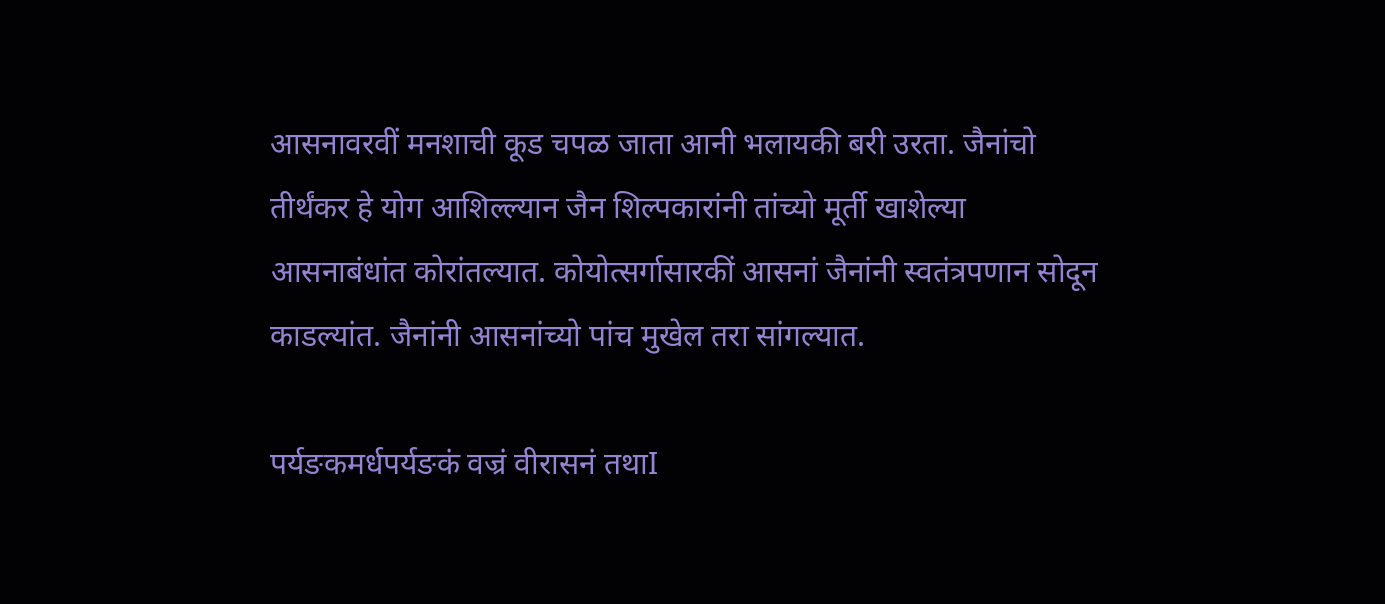आसनावरवीं मनशाची कूड चपळ जाता आनी भलायकी बरी उरता. जैनांचो तीर्थंकर हे योग आशिल्ल्यान जैन शिल्पकारांनी तांच्यो मूर्ती खाशेल्या आसनाबंधांत कोरांतल्यात. कोयोत्सर्गासारकीं आसनां जैनांनी स्वतंत्रपणान सोदून काडल्यांत. जैनांनी आसनांच्यो पांच मुखेल तरा सांगल्यात.

पर्यङकमर्धपर्यङकं वज्रं वीरासनं तथाI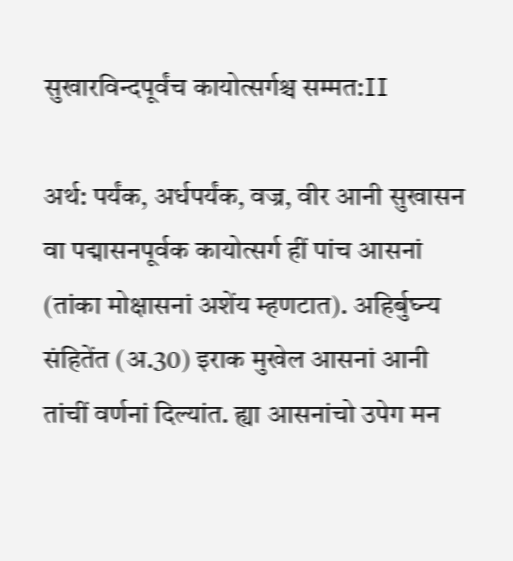सुखारविन्दपूर्वंच कायोत्सर्गश्च सम्मत:II

अर्थ: पर्यंक, अर्धपर्यंक, वज्र, वीर आनी सुखासन वा पद्मासनपूर्वक कायोत्सर्ग हीं पांच आसनां (तांका मोक्षासनां अशेंय म्हणटात). अहिर्बुघ्न्य संहितेंत (अ.30) इराक मुखेल आसनां आनी तांचीं वर्णनां दिल्यांत. ह्या आसनांचो उपेग मन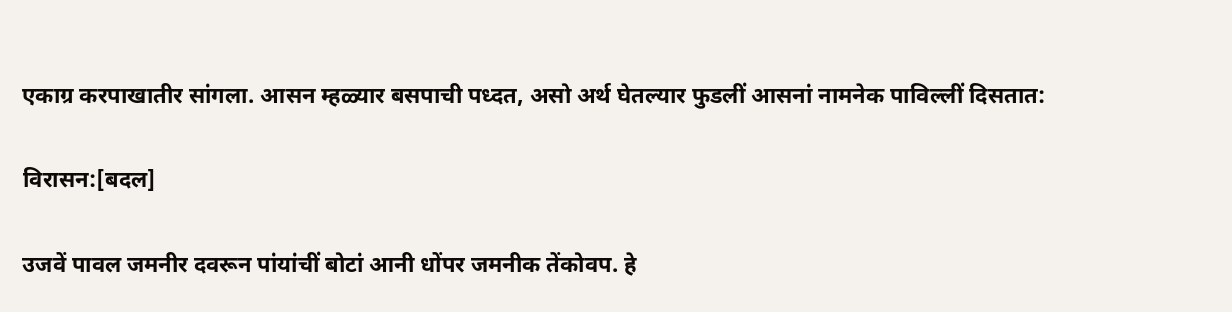एकाग्र करपाखातीर सांगला. आसन म्हळ्यार बसपाची पध्दत, असो अर्थ घेतल्यार फुडलीं आसनां नामनेक पाविल्लीं दिसतात:

विरासन:[बदल]

उजवें पावल जमनीर दवरून पांयांचीं बोटां आनी धोंपर जमनीक तेंकोवप. हे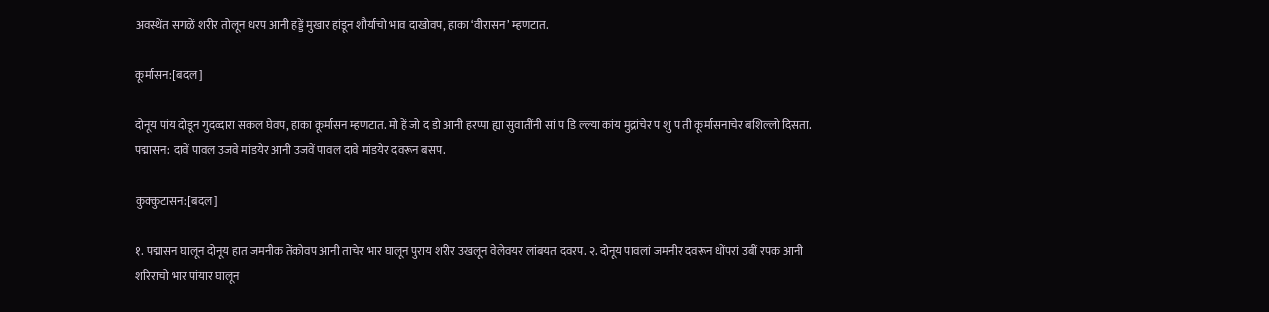अवस्थेंत सगळें शरीर तोलून धरप आनी हड्डें मुखार हांडून शौर्याचो भाव दाखोवप, हाका ‘वीरासन’ म्हणटात.

कूर्मासन:[बदल]

दोनूय पांय दोडून गुदव्दारा सकल घेवप, हाका कूर्मासन म्हणटात. मो हें जो द डो आनी हरप्पा ह्या सुवातींनी सां प डि ल्ल्या कांय मुद्रांचेर प शु प ती कूर्मासनाचेर बशिल्लो दिसता. पद्मासन: दावें पावल उजवे मांडयेर आनी उजवें पावल दावे मांडयेर दवरून बसप.

कुक्कुटासन:[बदल]

१. पद्मासन घालून दोनूय हात जमनीक तेंकोवप आनी ताचेर भार घालून पुराय शरीर उखलून वेलेवयर लांबयत दवरप. २. दोनूय पावलां जमनीर दवरून धोंपरां उबीं रपक आनी शरिराचो भार पांयार घालून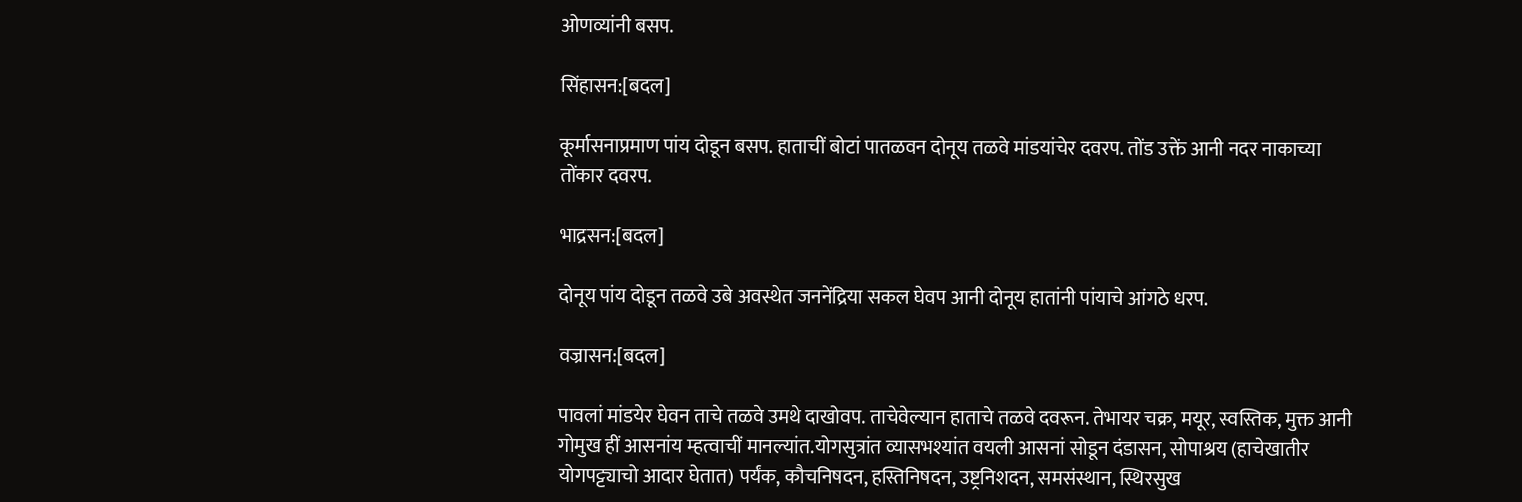ओणव्यांनी बसप.

सिंहासन:[बदल]

कूर्मासनाप्रमाण पांय दोडून बसप. हाताचीं बोटां पातळवन दोनूय तळवे मांडयांचेर दवरप. तोंड उक्तें आनी नदर नाकाच्या तोंकार दवरप.

भाद्रसन:[बदल]

दोनूय पांय दोडून तळवे उबे अवस्थेत जननेंद्रिया सकल घेवप आनी दोनूय हातांनी पांयाचे आंगठे धरप.

वज्रासन:[बदल]

पावलां मांडयेर घेवन ताचे तळवे उमथे दाखोवप. ताचेवेल्यान हाताचे तळवे दवरून. तेभायर चक्र, मयूर, स्वस्तिक, मुक्त आनी गोमुख हीं आसनांय म्हत्वाचीं मानल्यांत.योगसुत्रांत व्यासभश्यांत वयली आसनां सोडून दंडासन, सोपाश्रय (हाचेखातीर योगपट्ट्याचो आदार घेतात) पर्यंक, कौचनिषदन, हस्तिनिषदन, उष्ट्रनिशदन, समसंस्थान, स्थिरसुख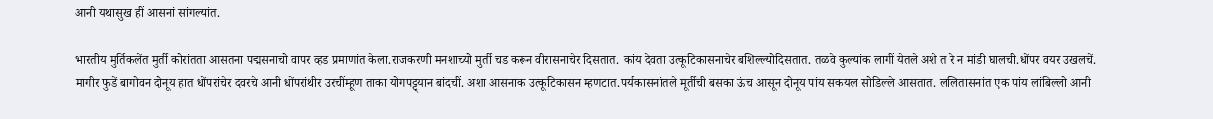आनी यथासुख हीं आसनां सांगल्यांत.

भारतीय मुर्तिकलेंत मुर्ती कोरांतता आसतना पद्मसनाचो वापर व्हड प्रमाणांत केला.राजकरणी मनशाच्यो मुर्ती चड करून वीरासनाचेर दिसतात. कांय देवता उत्कूटिकासनाचेर बशिल्ल्योदिसतात. तळवे कुल्यांक लागीं येतले अशे त रे न मांडी घालची.धोंपर वयर उखलचें. मागीर फुडें बागोवन दोनूय हात धोंपरांचेर दवरचे आनी धोंपरांथीर उरचींम्हूण ताका योगपट्ट्यान बांदचीं. अशा आसनाक उत्कूटिकासन म्हणटात.पर्यकासनांतले मूर्तीची बसका ऊंच आसून दोनूय पांय सकयल सोडिल्ले आसतात. ललितासनांत एक पांय लांबिल्लो आनी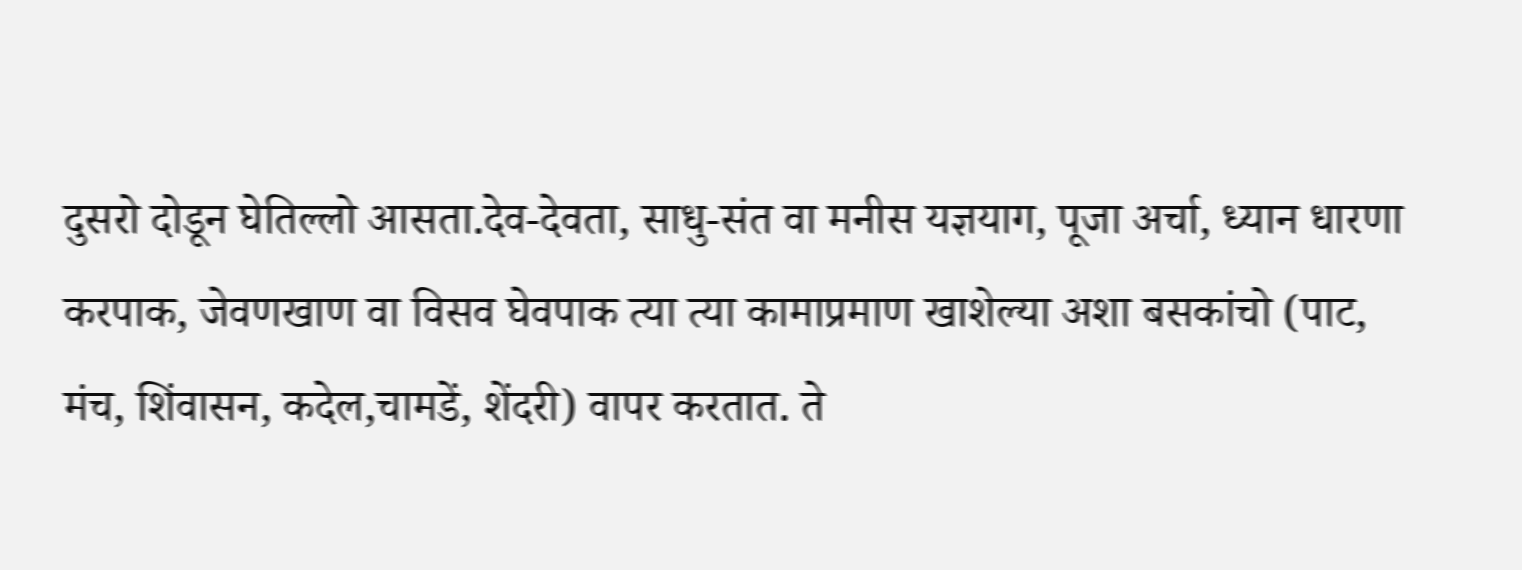दुसरो दोडून घेतिल्लो आसता.देव-देवता, साधु-संत वा मनीस यज्ञयाग, पूजा अर्चा, ध्यान धारणा करपाक, जेवणखाण वा विसव घेवपाक त्या त्या कामाप्रमाण खाशेल्या अशा बसकांचो (पाट, मंच, शिंवासन, कदेल,चामडें, शेंदरी) वापर करतात. ते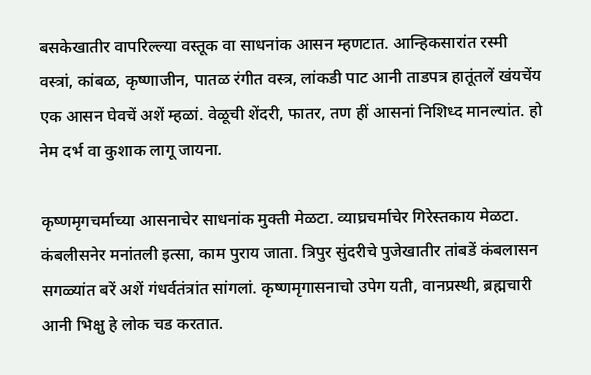बसकेखातीर वापरिल्ल्या वस्तूक वा साधनांक आसन म्हणटात. आन्हिकसारांत रस्मी वस्त्रां, कांबळ, कृष्णाजीन, पातळ रंगीत वस्त्र, लांकडी पाट आनी ताडपत्र हातूंतलें खंयचेंय एक आसन घेवचें अशें म्हळां. वेळूची शेंदरी, फातर, तण हीं आसनां निशिध्द मानल्यांत. हो नेम दर्भ वा कुशाक लागू जायना.

कृष्णमृगचर्माच्या आसनाचेर साधनांक मुक्ती मेळटा. व्याघ्रचर्माचेर गिरेस्तकाय मेळटा. कंबलीसनेर मनांतली इत्सा, काम पुराय जाता. त्रिपुर सुंदरीचे पुजेखातीर तांबडें कंबलासन सगळ्यांत बरें अशें गंधर्वतंत्रांत सांगलां. कृष्णमृगासनाचो उपेग यती, वानप्रस्थी, ब्रह्मचारी आनी भिक्षु हे लोक चड करतात.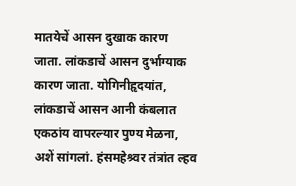मातयेचें आसन दुखाक कारण जाता. लांकडाचें आसन दुर्भाग्याक कारण जाता. योगिनीहृदयांत, लांकडाचें आसन आनी कंबलात एकठांय वापरल्यार पुण्य मेळना, अशें सांगलां. हंसमहेश्र्वर तंत्रांत ल्हव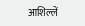आशिल्लें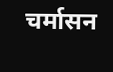चर्मासन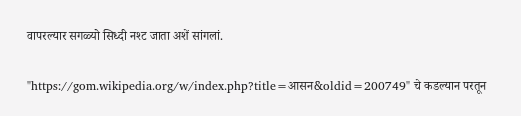वापरल्यार सगळ्यो सिध्दी नश्ट जाता अशें सांगलां.

"https://gom.wikipedia.org/w/index.php?title=आसन&oldid=200749" चे कडल्यान परतून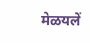मेळयलें